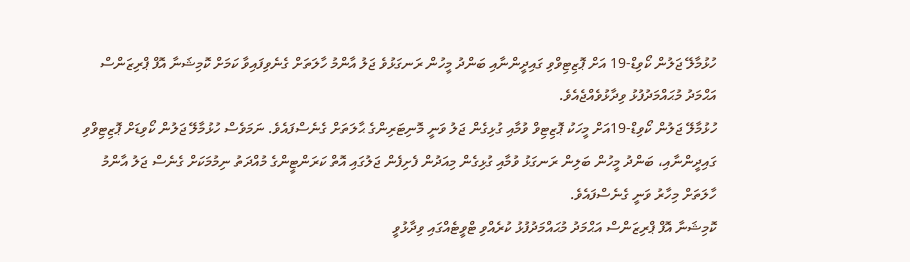ހުޅުމާލޭ ޖަލުން ކޯވިޑް-19 އަށް ޕޮޒިޓިވްވި ގައިދީންނާއި ބަންދު މީހުން ރަނގަޅުވެ ޖަލު އާންމު ހާލަތަށް ގެނެވިފައިވާ ކަމަށް ކޮމިޝަނާ އޮފް ޕްރިޒަންސް އަޙްމަދު މުޙައްމަދުފުޅު ވިދާޅުވެއްޖެއެވެ.
ހުޅުމާލޭ ޖަލުން ކޯވިޑް-19އަށް މީހަކު ޕޮޒިޓިވް ވުމާއި ގުޅިގެން ޖަލު ވަނީ މޮނިޓަރިންގެ ޙާލަތަށް ގެނެސްފައެވެ. ނަމަވެސް ހުޅުމާލޭ ޖަލުން ކޯވިޑަށް ޕޮޒިޓިވްވި ގައިދީންނާއި، ބަންދު މީހުން ބަލިން ރަނގަޅު ވުމާއި ގުޅިގެން މިއަދުން ފެށިފެން ޖަލުގައި އޮތް ކަރަންޓީންގެ މުއްދަތު ނިމުމަކަށް ގެނެސް ޖަލު އާންމު ހާލަތަށް މިހާރު ވަނީ ގެނެސްފައެވެ.
ކޮމިޝަނާ އޮފް ޕްރިޒަންސް އަޙްމަދު މުޙައްމަދުފުޅު ކުރެއްވި ޓްވީޓެއްގައި ވިދާޅުވީ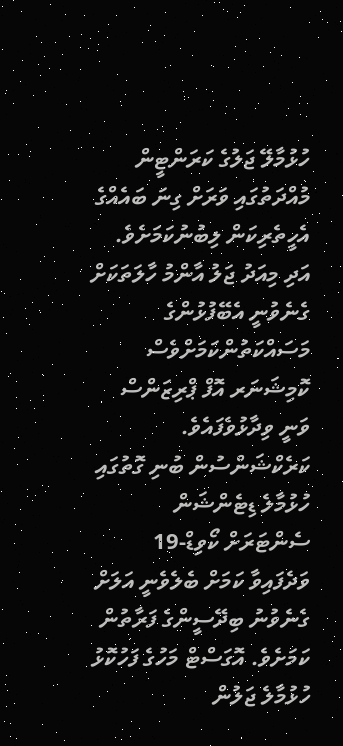ހުޅުމާލޭ ޖަލުގެ ކަރަންޓީން މުއްދަތުގައި ވަރަށް ގިނަ ބައެއްގެ އެހީތެރިކަން ލިބުނުކަމަށެވެ. އަދި މިއަދު ޖަލު އާންމު ހާލަތަކަށް ގެނެވުނީ އެބޭފުޅުންގެ މަސައްކަތުންކަމަށްވެސް ކޮމިޝަނަރ އޮފް ޕްރިޒަންސް ވަނީ ވިދާޅުވެފައެވެ.
ކަރެކްޝަންސުން ބުނި ގޮތުގައި ހުޅުމާލެ ޑިޓެންޝަން ސެންޓަރަށް ކޯވިޑް-19 ވަދެފައިވާ ކަމަށް ބެލެވެނީ އަލަށް ގެނެވުނު ބިދޭސީންގެ ފަރާތުން ކަމަށެވެ. އޮގަސްޓް މަހުގެ ފަހުކޮޅު ހުޅުމާލެ ޖަލުން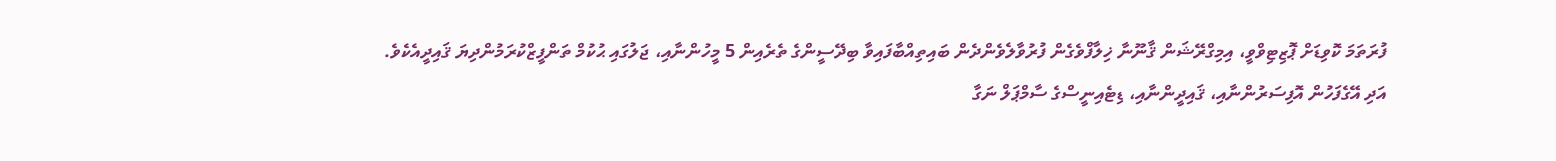ފުރަތަމަ ކޮވިޑަށް ޕޮޒިޓިވްވީ، އިމިގްރޭޝަން ޤާނޫނާ ޚިލާފްވެގެން ފުރުވާލެވެންދެން ބައިތިއްބާފައިވާ ބިދޭސީންގެ ތެރެއިން 5 މީހުންނާއި، ޖަލުގައި ޙުކުމް ތަންފީޒްކުރަމުންދިޔަ ޤައިދީއެކެވެ.
އަދި އޭގެފަހުން އޮފިސަރުންނާއި، ޤައިދީންނާއި، ޑިޓެއިނީސްގެ ސާމްޕަލް ނަގާ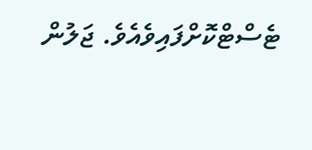ޓެސްޓްކޮށްފައިވެއެވެ. ޖަލުން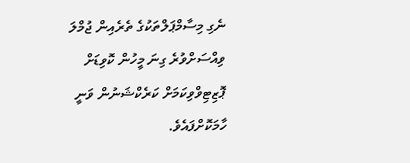ނެގި މިސާމްޕަލްތަކުގެ ތެރެއިން ޖުމްލަ ވިއްސަށްވުރެ ގިނަ މީހުން ކޮވިޑަށް ޕޮޒިޓިވްވިކަމަށް ކަރެކްޝަނުން ވަނީ ހާމަކޮށްފައެވެ.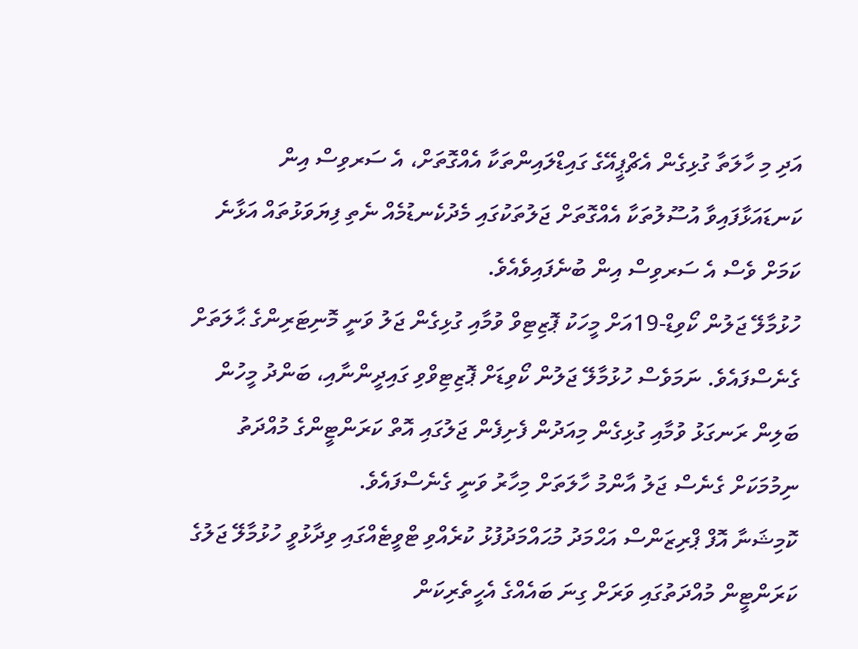އަދި މި ހާލަތާ ގުޅިގެން އެޗްޕީއޭގެ ގައިޑްލައިންތަކާ އެއްގޮތަށް، އެ ސަރވިސް އިން ކަނޑައަޅާފައިވާ އުސޫލުތަކާ އެއްގޮތަށް ޖަލުތަކުގައި މެދުކެނޑުމެއް ނެތި ފިޔަވަޅުތައް އަޅާނެ ކަމަށް ވެސް އެ ސަރވިސް އިން ބުނެފައިވެއެވެ.
ހުޅުމާލޭ ޖަލުން ކޯވިޑް-19އަށް މީހަކު ޕޮޒިޓިވް ވުމާއި ގުޅިގެން ޖަލު ވަނީ މޮނިޓަރިންގެ ޙާލަތަށް ގެނެސްފައެވެ. ނަމަވެސް ހުޅުމާލޭ ޖަލުން ކޯވިޑަށް ޕޮޒިޓިވްވި ގައިދީންނާއި، ބަންދު މީހުން ބަލިން ރަނގަޅު ވުމާއި ގުޅިގެން މިއަދުން ފެށިފެން ޖަލުގައި އޮތް ކަރަންޓީންގެ މުއްދަތު ނިމުމަކަށް ގެނެސް ޖަލު އާންމު ހާލަތަށް މިހާރު ވަނީ ގެނެސްފައެވެ.
ކޮމިޝަނާ އޮފް ޕްރިޒަންސް އަޙްމަދު މުޙައްމަދުފުޅު ކުރެއްވި ޓްވީޓެއްގައި ވިދާޅުވީ ހުޅުމާލޭ ޖަލުގެ ކަރަންޓީން މުއްދަތުގައި ވަރަށް ގިނަ ބައެއްގެ އެހީތެރިކަން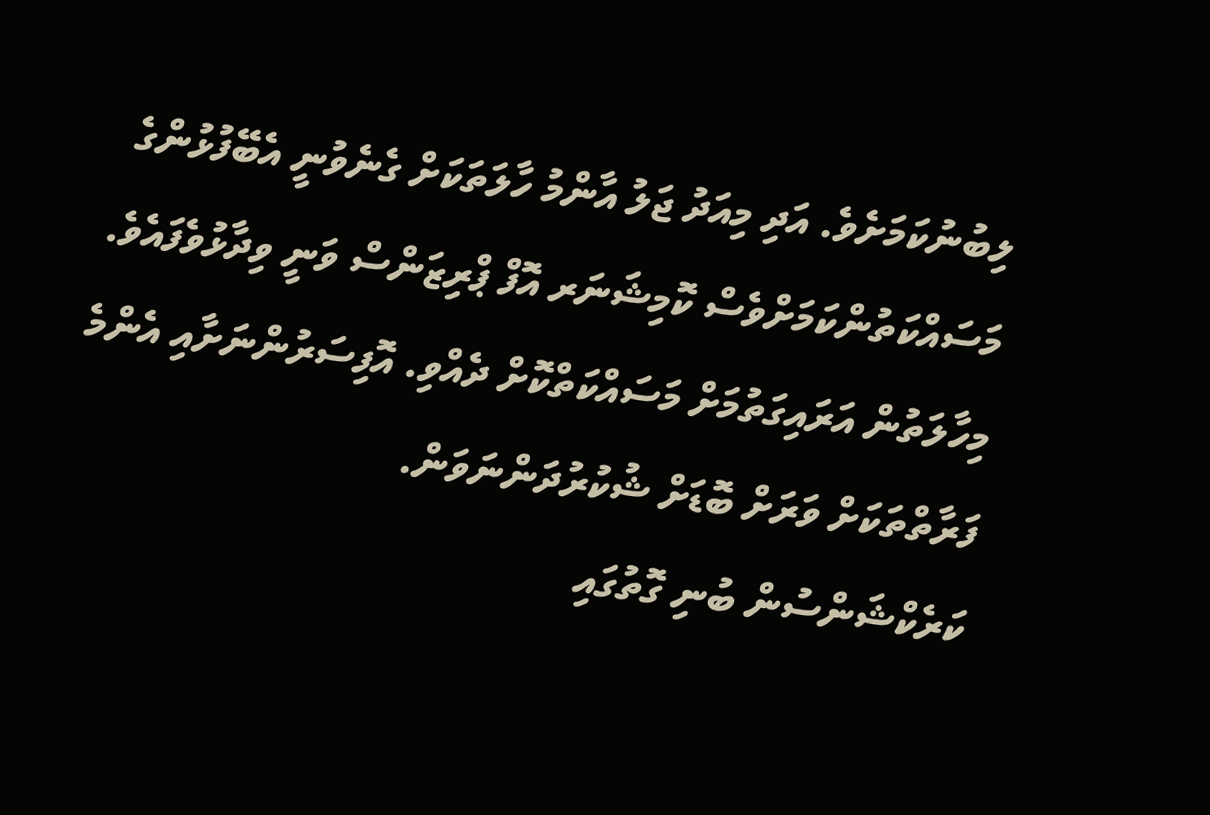ލިބުނުކަމަށެވެ. އަދި މިއަދު ޖަލު އާންމު ހާލަތަކަށް ގެނެވުނީ އެބޭފުޅުންގެ މަސައްކަތުންކަމަށްވެސް ކޮމިޝަނަރ އޮފް ޕްރިޒަންސް ވަނީ ވިދާޅުވެފައެވެ.
މިހާލަތުން އަރައިގަތުމަށް މަސައްކަތްކޮށް ދެއްވި. އޮފިސަރުންނަށާއި އެންމެ ފަރާތްތަކަށް ވަރަށް ބޮޑަށް ޝުކުރުދަންނަވަން.
ކަރެކްޝަންސުން ބުނި ގޮތުގައި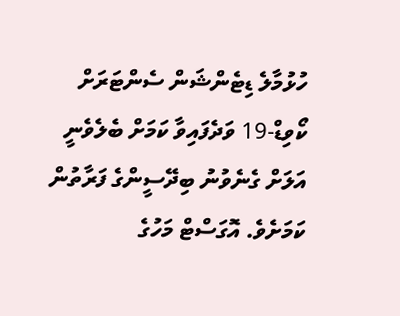ހުޅުމާލެ ޑިޓެންޝަން ސެންޓަރަށް ކޯވިޑް-19 ވަދެފައިވާ ކަމަށް ބެލެވެނީ އަލަށް ގެނެވުނު ބިދޭސީންގެ ފަރާތުން ކަމަށެވެ. އޮގަސްޓް މަހުގެ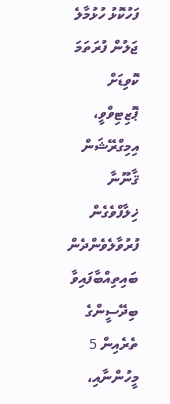ފަހުކޮޅު ހުޅުމާލެ ޖަލުން ފުރަތަމަ ކޮވިޑަށް ޕޮޒިޓިވްވީ، އިމިގްރޭޝަން ޤާނޫނާ ޚިލާފްވެގެން ފުރުވާލެވެންދެން ބައިތިއްބާފައިވާ ބިދޭސީންގެ ތެރެއިން 5 މީހުންނާއި،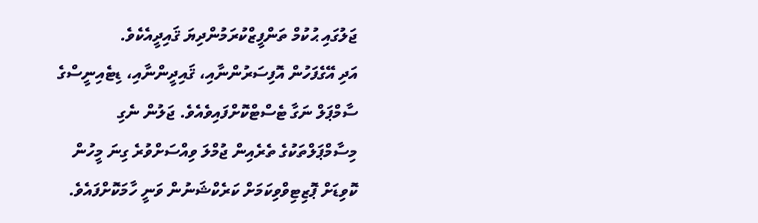ޖަލުގައި ޙުކުމް ތަންފީޒްކުރަމުންދިޔަ ޤައިދީއެކެވެ.
އަދި އޭގެފަހުން އޮފިސަރުންނާއި، ޤައިދީންނާއި، ޑިޓެއިނީސްގެ ސާމްޕަލް ނަގާ ޓެސްޓްކޮށްފައިވެއެވެ. ޖަލުން ނެގި މިސާމްޕަލްތަކުގެ ތެރެއިން ޖުމްލަ ވިއްސަށްވުރެ ގިނަ މީހުން ކޮވިޑަށް ޕޮޒިޓިވްވިކަމަށް ކަރެކްޝަނުން ވަނީ ހާމަކޮށްފައެވެ.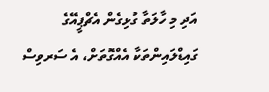އަދި މި ހާލަތާ ގުޅިގެން އެޗްޕީއޭގެ ގައިޑްލައިންތަކާ އެއްގޮތަށް، އެ ސަރވިސް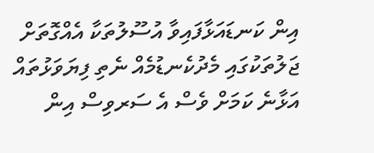އިން ކަނޑައަޅާފައިވާ އުސޫލުތަކާ އެއްގޮތަށް ޖަލުތަކުގައި މެދުކެނޑުމެއް ނެތި ފިޔަވަޅުތައް އަޅާނެ ކަމަށް ވެސް އެ ސަރވިސް އިން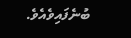ބުނެފައިވެއެވެ.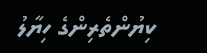ކިޔުންތެރިންގެ ހިޔާލު